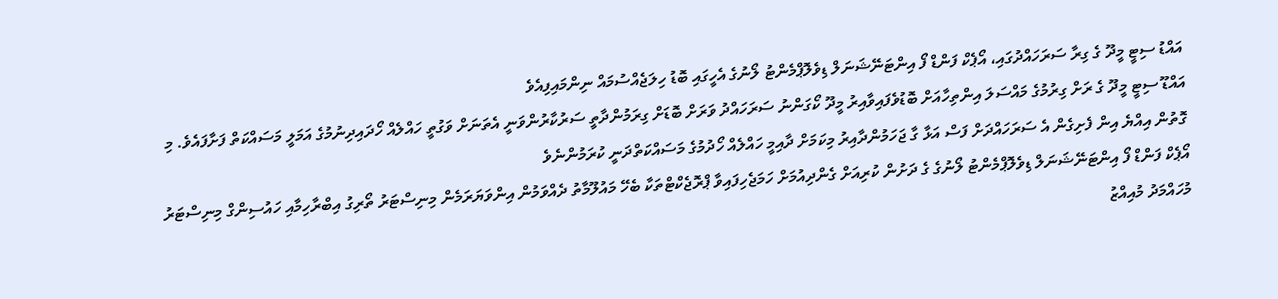އައްޑު ސިޓީ މީދޫ ގެ ގިރާ ސަރަހައްދުގައި، އޯޕެކް ފަންޑް ފޯ އިންޓަނޭޝަނަލް ޑިވެލޮޕްމެންޓު ލޯނުގެ އެހީގައި ބޮޑު ހިލަޖެއްސުމައް ނިންމައިފިއެވެ
އައްޑޫ ސިޓީ މީދޫ ގެ ރަށް ގިރުމުގެ މައްސަލަ އިންތިހާއަށް ބޮޑުވެފައިވާއިރު މީދޫ ކޯގަންނު ސަރަހައްދު ވަރަށް ބޮޑަށް ގިރަމުންދާތީ ސަރުކާރުންވަނީ އެތަނަށް ވަގުތީ ހައްލެއް ހޯދައިދިނުމުގެ އަމަލީ މަސައްކަތް ފަށާފައެވެ. މި ގޮތުން އިއްޔެ އިން ފެށިގެން އެ ސަރަހައްދަށް ފަސް އަޅާ ގާ ޖަހަމުންދާއިރު މިކަމަށް ދާއިމީ ހައްލެއް ހޯދުމުގެ މަސައްކަތްދަނީ ކުރަމުންނެވެ
އޯޕެކް ފަންޑް ފޯ އިންޓަނޭޝަނަލް ޑިވެލޮޕްމެންޓު ލޯނުގެ ގެ ދަށުން ކުރިއަށް ގެންދިއުމަށް ހަމަޖެހިފައިވާ ޕްރޮޖެކްޓްތަކާ ބެހޭ މައުލޫމާތު ދެއްވަމުން އިންވަޔަރަމެން މިނިސްޓަރު ތޯރިގު އިބްރާހިމާއި ހައުސިންގް މިނިސްޓަރު މުހައްމަދު މުއިއްޒު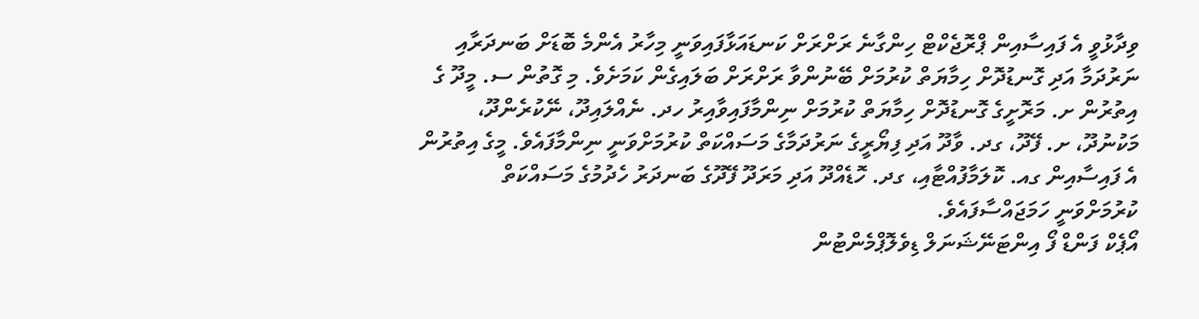ވިދާޅުވީ އެ ފައިސާއިން ޕްރޮޖެކްޓް ހިންގާނެ ރަށްރަށް ކަނޑައަޅާފައިވަނީ މިހާރު އެންމެ ބޮޑަށް ބަނދަރާއި ނަރުދަމާ އަދި ގޮނޑުދޮށް ހިމާޔަތް ކުރުމަށް ބޭނުންވާ ރަށްރަށް ބަލައިގެން ކަމަށެވެ. މި ގޮތުން ސ. މީދޫ ގެ އިތުރުން ށ. މަރޮށީގެ ގޮނޑުދޮށް ހިމާޔަތް ކުރުމަށް ނިންމާފައިވާއިރު ހދ. ނެއްލައިދޫ، ނޭކުރެންދޫ، މަކުނުދޫ، ށ. ފޭދޫ، ގދ. ވާދޫ އަދި ފިޔޯރީގެ ނަރުދަމާގެ މަސައްކަތް ކުރުމަށްވަނީ ނިންމާފައެވެ. މީގެ އިތުރުން އެ ފައިސާއިން ގއ. ކޮލަމާފުއްޓާއި، ގދ. ހޮޑެއްދޫ އަދި މަރަދޫ ފޭދޫގެ ބަނދަރު ހެދުމުގެ މަސައްކަތް ކުރުމަށްވަނީ ހަމަޖައްސާފައެވެ.
އޯޕެކް ފަންޑް ފޯ އިންޓަނޭޝަނަލް ޑިވެލޮޕްމެންޓުން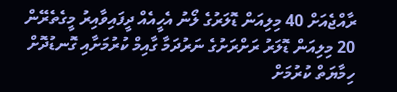ރާއްޖެއަށް 40 މިލިއަން ޑޮލަރުގެ ލޯނު އެހީއެއް ދީފައިވާއިރު މީގެތެރޭން 20 މިލިއަން ޑޮލަރު ރަށްރަށުގެ ނަރުދަމާ ގާއިމް ކުރުމަށާއި ގޮނޑުދޮށް ހިމާޔަތް ކުރުމަށް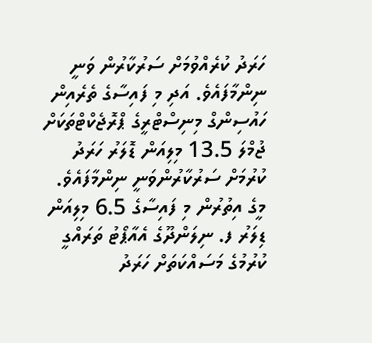ހަރަދު ކުރެއްވުމަށް ސަރުކާރުން ވަނީ ނިންމާފައެވެ. އަދި މި ފައިސާގެ ތެރެއިން ހައުސިންގް މިނިސްޓްރީގެ ޕްރޮޖެކްޓްތަކަށް ޖުމްލަ 13.5 މިލިއަން ޑޮލަރު ހަރަދު ކުރުމަށް ސަރުކާރުންވަނީ ނިންމާފައެވެ. މީގެ އިތުރުން މި ފައިސާގެ 6.5 މިލިއަން ޑިލަރު ފ. ނިލަންދޫގެ އެއާޕޯޓު ތަރައްގީ ކުރުމުގެ މަސައްކަތަށް ހަރަދު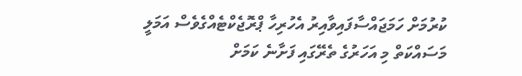ކުރުމަށް ހަމަޖައްސާފައިވާއިރު އެހުރިހާ ޕްރޮޖެކްޓެއްގެވެސް އަމަލީ މަސައްކަތް މި އަހަރުގެ ތެރޭގައި ފަށާނެ ކަމަށް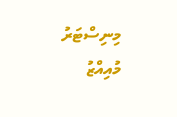މިނިސްޓަރު މުއިއްޒު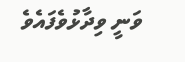ވަނީ ވިދާޅުވެފައެވެ